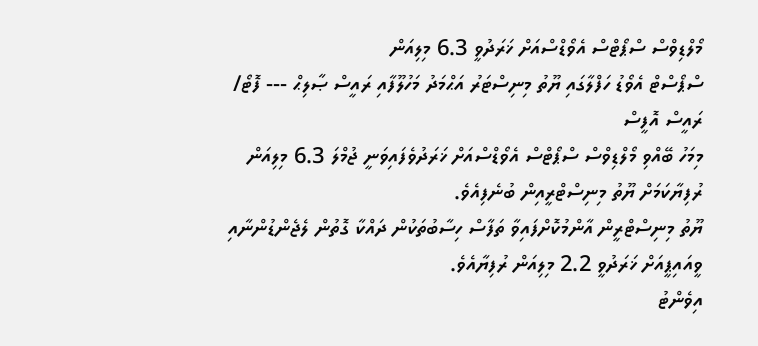މޯލްޑިވްސް ސްޕޯޓްސް އެވޯޑްސްއަށް ޚަރަދުވީ 6.3 މިލިއަން
ސްޕޯސްޓް އެވޯޑު ހަފްލާގައި ޔޫތު މިނިސްޓަރު އަޙްމަދު މަހުލޫފާއި ރައީސް ޞާލިޙް --- ފޮޓޯ/ ރައީސް އޮފީސް
މިމަހު ބޭއްވި މޯލްޑިވްސް ސްޕޯޓްސް އެވޯޑްސްއަށް ޚަރަދުވެފައިވަނީ ޖުމްލަ 6.3 މިލިއަން ރުފިޔާކަމަށް ޔޫތު މިނިސްޓްރީއިން ބުނެފިއެވެ.
ޔޫތު މިނިސްޓްރީން އާންމުކޮށްފައިވާ ތަފާސް ހިސާބުތަކުން ދައްކާ ގޮތުން ލެޖެންޑުންނާއި ވީއައިޕީއަށް ޚަރަދުވީ 2.2 މިލިއަން ރުފިޔާއެވެ.
އިވެންޓު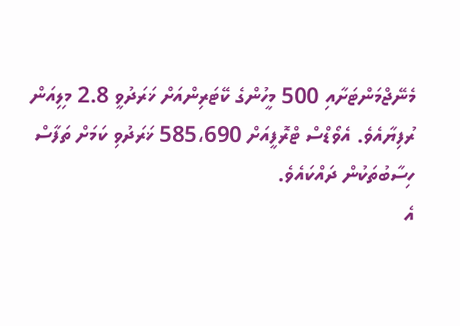މެނޭޖްމަންޓަށާއި 500 މީހުންގެ ކޭޓަރިންއަށް ޚަރަދުވީ 2.8 މިލިއަން ރުފިޔާއެވެ. އެވޯޑްސް ޓްރޮފީއަށް 585،690 ޚަރަދުވި ކަމަށް ތަފާސް ހިސާބުތަކުން ދައްކައެވެ.
އެ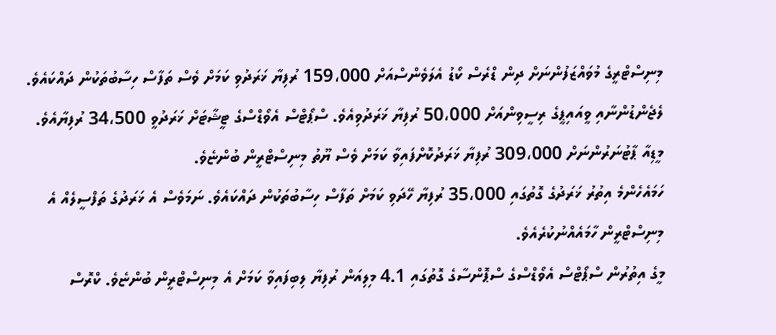މިނިސްޓްރީގެ މުވައްޒަފުންނަށް ދިން ޑްރެސް ކޯޑު އެލަވެންސްއަށް 159،000 ރުފިޔާ ޚަރަދުވި ކަމަށް ވެސް ތަފާސް ހިސާބުތަކުން ދައްކައެވެ. ލެޖެންޑުންނާއި ވީއައިޕީގެ ރިސީވިންއަށް 50،000 ރުފިޔާ ޚަރަދުވިއެވެ. ސްޕޯޓްސް އެވޯޑްސްގެ ޓީޝާޓަށް ޚަރަދުވީ 34،500 ރުފިޔާއެވެ. މީޑިއާ ޕާޓުނަރުންނަށް 309،000 ރުފިޔާ ޚަރަދުކޮށްފައިވާ ކަމަށް ވެސް ޔޫތު މިނިސްޓްރީން ބުންޏެވެ.
ހަމައެހެންމެ އިތުރު ޚަރަދުގެ ގޮތުގައި 35،000 ރުފިޔާ ހޭދަވި ކަމަށް ތަފާސް ހިސާބުތަކުން ދައްކައެވެ. ނަމަވެސް އެ ޚަރަދުގެ ތަފްސީލެއް އެ މިނިސްޓްރީން ހާމައެއްނުކުރެއެވެ.
މީގެ އިތުރުން ސްޕޯޓްސް އެވޯޑްސްގެ ސްޕޮންސާގެ ގޮތުގައި 4.1 މިލިއަން ރުފިޔާ ލިބިފައިވާ ކަމަށް އެ މިނިސްޓްރީން ބުންޏެވެ. ކްރޮސް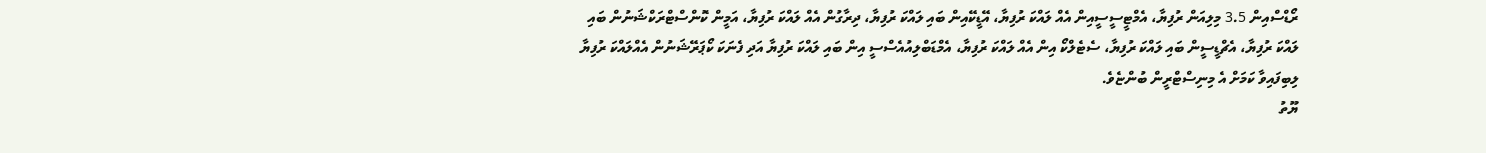ރޯޑްސްއިން 3.5 މިލިއަން ރުފިޔާ، އެމްޓީސީސީއިން އެއް ލައްކަ ރުފިޔާ، އޭޑީކޭއިން ބައި ލައްކަ ރުފިޔާ، ދިރާގުން އެއް ލައްކަ ރުފިޔާ، އަމީން ކޮންސްޓްރަކްޝަނުން ބައި ލައްކަ ރުފިޔާ، އެޗްޑީސީން ބައި ލައްކަ ރުފިޔާ، ސެޓެލްކޯ އިން އެއް ލައްކަ ރުފިޔާ، އެމްޑަބްލިއުއެސްސީ އިން ބައި ލައްކަ ރުފިޔާ އަދި ފެނަކަ ކޯޕަރޭޝަނުން އެއްލައްކަ ރުފިޔާ ލިބިފައިވާ ކަމަށް އެ މިނިސްޓްރީން ބުންޏެވެ.
ޔޫތު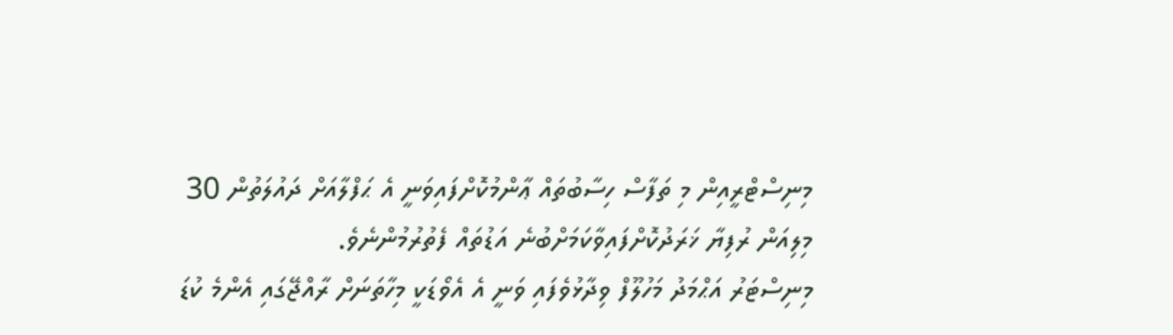މިނިސްޓްރީއިން މި ތަފާސް ހިސާބުތައް ޢާންމުކޮށްފައިވަނީ އެ ޙަފްލާއަށް ދައުލަތުން 30 މިލިއަން ރުފިޔާ ޚަރަދުކޮށްފައިވާކަމަށްބުނެ އަޑުތައް ފެތުރުމުންނެވެ.
މިނިސްޓަރު އަޙްމަދު މަހުލޫފް ވިދާޅުވެފައި ވަނީ އެ އެވޯޑަކީ މިހާތަނަށް ރާއްޖޭގައި އެންމެ ކުޑަ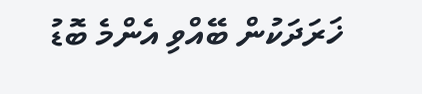ޚަރަދަކުން ބޭއްވި އެންމެ ބޮޑު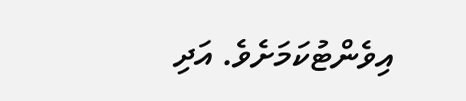އިވެންޓުކަމަށެވެ. އަދި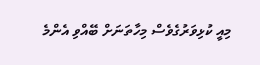މިއީ ކުޅިވަރުގެވެސް މިހާތަނަށް ބޭއްވި އެންމެ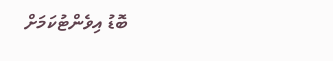ބޮޑު އިވެންޓުކަމަށް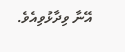އޭނާ ވިދާޅުވިއެވެ.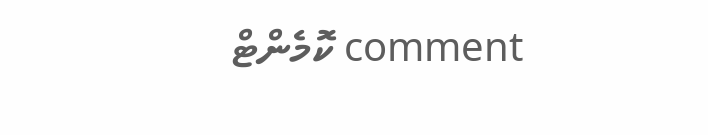comment ކޮމެންޓް